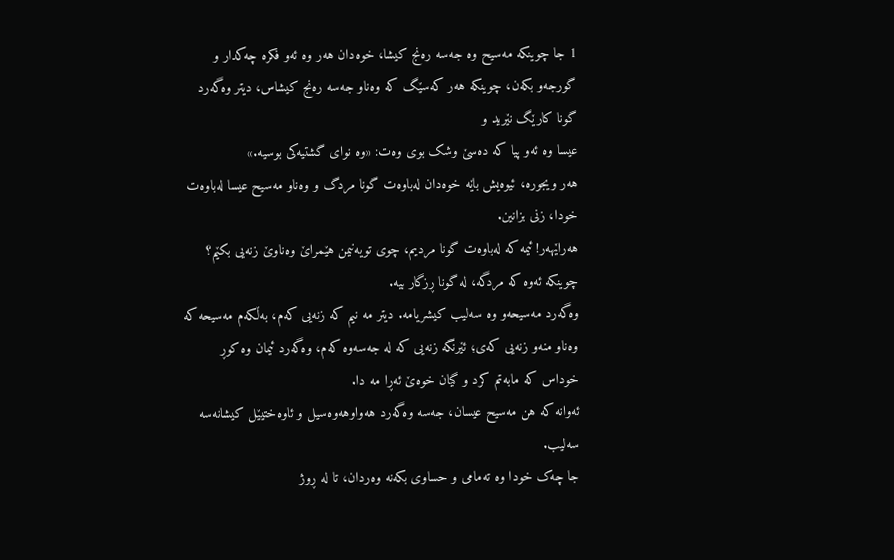1 جا چوینکه مەسیح وه جەسه رەنج کیشا، خوەدان هەر وه ئەو فکره چەکدار و گورجەو بکەن، چوینکه هەر کەسێگ که وەناو جەسه رەنج کیشاس، دیتر وەگەرد گونا کارێگ نێرید و
عیسا وه ئەو پیا که دەسێ وشک بوی وەت: «وه نوای گشتیەکی بوسیه.»
هەر ویجوره، ئیوەیش باێه خوەدان لەباوەت گونا مردگ و وەناو مەسیح عیسا لەباوەت خودا، زنی بزانین.
هەراێهەر! ئیمه که لەباوەت گونا مردیم، چوی تویەنيمن هێمراێ وەناوێ زنەیی بکێم؟
چوینکه ئەوه که مردگه، له گونا ڕزگار بیه.
وەگەرد مەسیحەو وه سەلیب کیشریامه. دیتر مه نیم که زنەیی کەم، بەڵکەم مەسیحه که وەناو منەو زنەیی کەی؛ ئێرنگه زنەیی که له جەسەوه کەم، وەگەرد ئیمان وه کوڕ خوداس که مابەتم کرد و گیان خوەێ ئەڕا مه دا.
ئەوانه که هن مەسیح عیسان، جەسه وەگەرد هەواوهەوەسیل و ئاوەختیێل کیشانەسه سەلیب.
جا چەک خودا وه تەمامی و حساوی بکەنه وەردان، تا له ڕوژ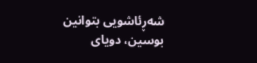شەڕئاشویی بتوانین بوسین، دویای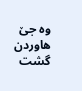وه جێ هاوردن گشت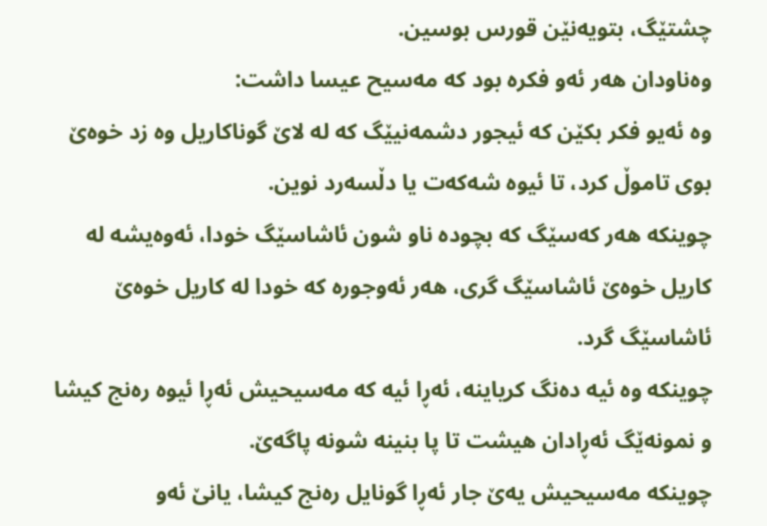چشتێگ، بتویەنێن قورس بوسین.
وەناودان هەر ئەو فکره بود که مەسیح عیسا داشت:
وه ئەیو فکر بکێن که ئیجور دشمەنیێگ که له لاێ گوناکاریل وه زد خوەێ بوی تاموڵ کرد، تا ئیوه شەکەت یا دڵسەرد نوین.
چوینکه هەر کەسێگ که بچوده ناو شون ئاشاسێگ خودا، ئەوەیشه له کاریل خوەێ ئاشاسێگ گری، هەر ئەوجورە که خودا له کاریل خوەێ ئاشاسێگ گرد.
چوینکه وه ئیه دەنگ کریاینه، ئەڕا ئیه که مەسیحیش ئەڕا ئیوه رەنج کیشا و نمونەێگ ئەڕادان هیشت تا پا بنینه شونه پاگەێ.
چوینکه مەسیحیش یەێ جار ئەڕا گونایل رەنج کیشا، یانێ ئەو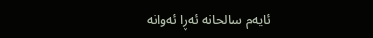ئایەم سالحانه ئەڕا ئەوانه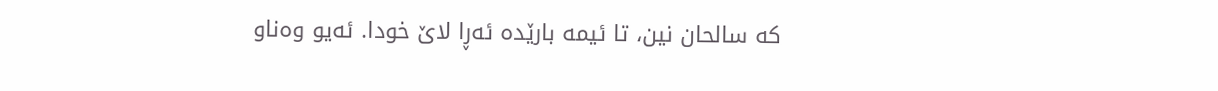که سالحان نین، تا ئیمه بارێده ئەڕا لاێ خودا. ئەیو وەناو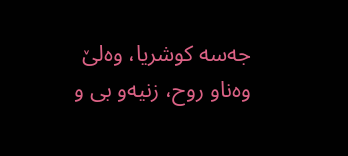جەسه کوشریا، وەلێ وەناو روح، زنیەو بی و